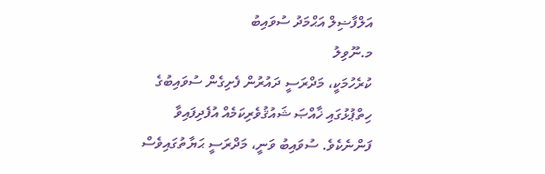އަލްފާޟިލް އަޙްމަދު ސުވައިބު
މ.ނޫވިލު
ކުރެހުމަކީ، މަދްރަސީ ދައުރުން ފެށިގެން ސުވައިބުގެ ހިތްޕުޅުގައި ޚާއްޞަ ޝައުޤުވެރިކަމެއް އުފެދިފައިވާ ފަންނެކެވެ. ސުވައިބު ވަނީ، މަދްރަސީ ޙަޔާތުގައިވެސް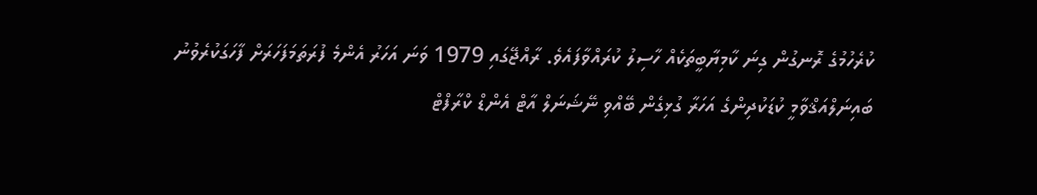ކުރެހުމުގެ ރޮނގުން ގިނަ ކާމިޔާބީތަކެއް ހާސިލު ކުރައްވާފައެވެ. ރާއްޖޭގައި 1979 ވަނަ އަހަރު އެންމެ ފުރަތަމަފަހަރަށް ފާހަގަކުރެވުނު ބައިނަލްއަޤްވާމީ ކުޑަކުދިންގެ އަހަރާ ގުޅިގެން ބޭއްވި ނޭޝަނަލް އާޓް އެންޑް ކްރާފްޓް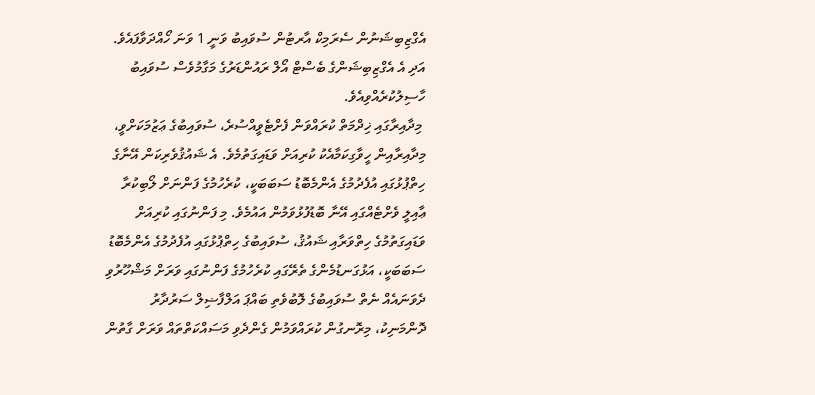އެގްޒިބިޝަނުން ސެރަމިކް އާރޓުން ސުވައިބު ވަނީ 1 ވަނަ ހޯއްދަވާފައެވެ. އަދި އެ އެގްޒިބިޝަންގެ ބެސްޓް އޯލް ރައުންޑަރުގެ މަގާމުވެސް ސުވައިބު ހާސިލުކުރެއްވިއެވެ.
 މިދާއިރާގައި ޚިދްމަތް ކުރައްވަން ފެށްޓެވީއްސުރެ، ސުވައިބުގެ ޢަޒުމަކަށްވީ، މިދާއިރާއިން ހީވާގިކަމާއެކު ކުރިއަށް ވަޑައިގަތުމެވެ. އެ ޝައުޤުވެރިކަން އޭނާގެ ހިތްޕުޅުގައި އުފެދުމުގެ އެންމެބޮޑު ސަބަބަކީ، ކުރެހުމުގެ ފަންނަށް ލޯބިކުރާ ޢާއިލީ ވެށްޓެއްގައި އޭނާ ބޮޑުފުޅުވަމުން އައުމެވެ. މި ފަންނުގައި ކުރިއަށް ވަޑައިގަތުމުގެ ހިތްވަރާއި ޝައުޤު، ސުވައިބުގެ ހިތްޕުޅުގައި އުފެދުމުގެ އެންމެބޮޑު ސަބަބަކީ، އަޅުގަނޑުމެންގެ ތެރޭގައި ކުރެހުމުގެ ފަންނުގައި ވަރަށް މަޝްހޫރުވި ދެވަނައެއް ނެތް ސުވައިބުގެ ލޮބުވެތި ބައްޕަ އަލްފާޟިލް ސަރުދާރު ދޮންމަނިކު، މިރޮނގުން ކުރައްވަމުން ގެންދެވި މަސައްކަތްތައް ވަރަށް ގާތުން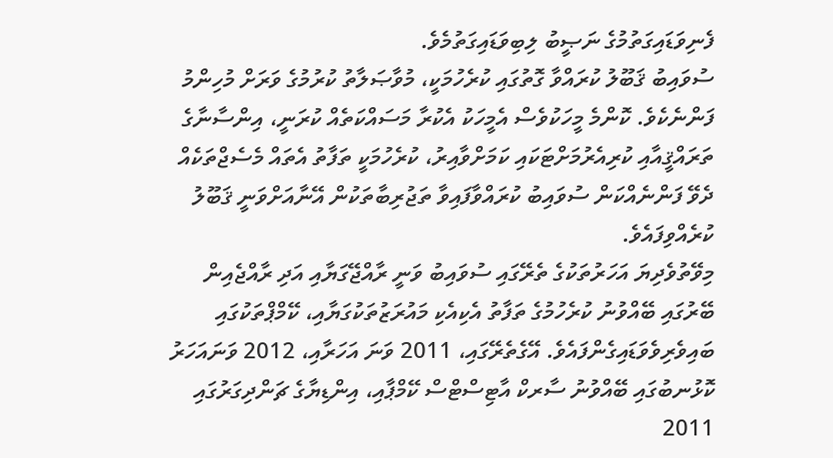ފެނިވަޑައިގަތުމުގެ ނަޞީބު ލިބިވަޑައިގަތުމެވެ.
ސުވައިބު ޤަބޫލު ކުރައްވާ ގޮތުގައި ކުރެހުމަކީ، މުވާޞަލާތު ކުރުމުގެ ވަރަށް މުހިންމު ފަންނެކެވެ. ކޮންމެ މީހަކުވެސް އެމީހަކު އެކުރާ މަސައްކަތެއް ކުރަނީ، އިންސާނާގެ ތަރައްޤީއާއި ކުރިއެރުމަށްޓަކައި ކަމަށްވާއިރު، ކުރެހުމަކީ ތަފާތު އެތައް މެސެޖްތަކެއް ދެވޭ ފަންނެއްކަން ސުވައިބު ކުރައްވާފައިވާ ތަޖުރިބާތަކުން އޭނާއަށްވަނީ ޤަބޫލު ކުރެއްވިފައެވެ.
މިވޭތުވެދިޔަ އަހަރުތަކުގެ ތެރޭގައި ސުވައިބު ވަނީ ރާއްޖޭގަޔާއި އަދި ރާއްޖެއިން ބޭރުގައި ބޭއްވުނު ކުރެހުމުގެ ތަފާތު އެކިއެކި މައުރަޒުތަކުގަޔާއި، ކޭމްޕްތަކުގައި ބައިވެރިވެވަޑައިގެންފައެވެ. އޭގެތެރޭގައި، 2011 ވަނަ އަހަރާއި، 2012 ވަނައަހަރު ކޮޅުނބުގައި ބޭއްވުނު ސާރކް އާޓިސްޓްސް ކޭމްޕާއި، އިންޑިޔާގެ ޗަންދިގަރުގައި 2011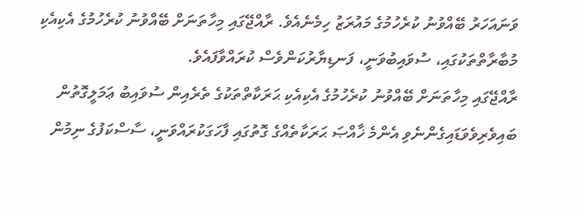ވަނައަހަރު ބޭއްވުނު ކުރެހުމުގެ މައުރަޒު ހިމެނެއެވެ. ރާއްޖޭގައި މިހާތަނަށް ބޭއްވުނު ކުރެހުމުގެ އެކިއެކި މުބާރާތްތަކުގައި، ސުވައިބުވަނީ، ފަނޑިޔާރުކަންވެސް ކުރައްވާފައެވެ.
ރާއްޖޭގައި މިހާތަނަށް ބޭއްވުނު ކުރެހުމުގެ އެކިއެކި ޙަރަކާތްތަކުގެ ތެރެއިން ސުވައިބު ޢަމަލީގޮތުން ބައިވެރިވެވަޑައިގެންނެވި އެންމެ ޚާއްޞަ ޙަރަކާތެއްގެ ގޮތުގައި ފާހަގަކުރައްވަނީ، ސާސްކަފުގެ ނިމުން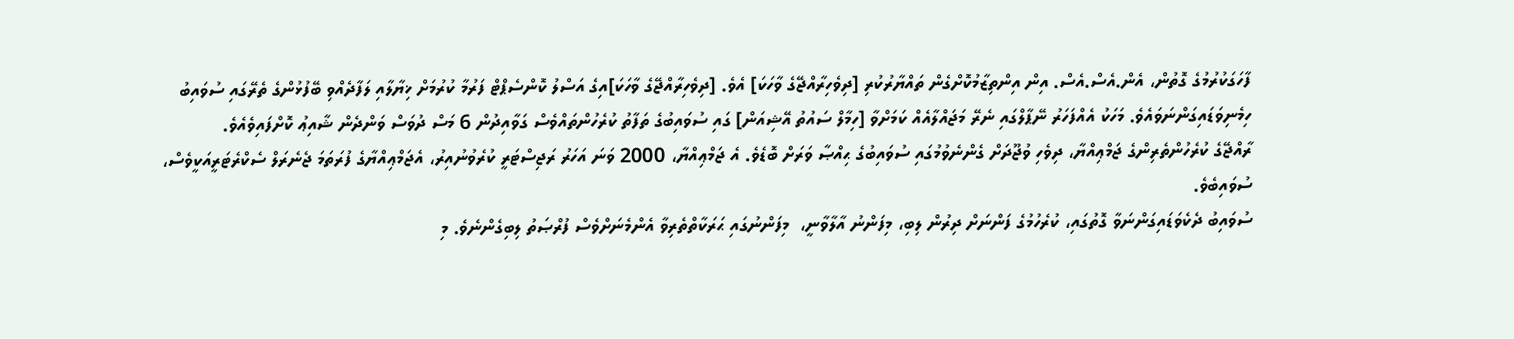ފާހަގަކުރުމުގެ ގޮތުން، އެން.އެސް.އެސް. އިން އިންތިޒާމުކޮށްގެން ތައްޔާރުކުރި [ދިވެހިރާއްޖޭގެ ވާހަކަ] އެވެ. [ދިވެހިރާއްޖޭގެ ވާހަކަ]އިގެ އަސްލު ކޮންސެޕްޓް ފަރުމާ ކުރުމަށް ޚިޔާލާއި ލަފާދެއްވި ބޭފުޅުންގެ ތެރޭގައި ސުވައިބު ހިމެނިވަޑައިގަންނަވައެވެ. މަހަކު އެއްފަހަރު ނޭޕާލްގައި ނެރޭ މަޖައްލާއެއް ކަމަށްވާ [ހިމާލް ސައުތު އޭޝިއަން] ގައި ސުވައިބުގެ ތަފާތު ކުރެހުންތައްވެސް ގަވާއިދުން 6 މަސް ދުވަސް ވަންދެން ޝާއިޢު ކޮށްފައިވެއެވެ.
ރާއްޖޭގެ ކުރެހުންތެރިންގެ ޖަމްޢިއްޔާ، ދިވެހި ވުޖޫދަށް ގެންނެވުމުގައި ސުވައިބުގެ ޙިއްޞާ ވަރަށް ބޮޑެވެ. އެ ޖަމްޢިއްޔާ، 2000 ވަނަ އަހަރު ރަޖިސްޓަރީ ކުރެވުނުއިރު، އެޖަމްޢިއްޔާގެ ފުރަތަމަ ޖެނެރަލް ސެކްރެޓަރީއަކީވެސް، ސުވައިބެވެ.
ސުވައިބު ދެކެވަޑައިގަންނަވާ ގޮތުގައި، ކުރެހުމުގެ ފަންނަށް ދިރުން ލިބި، މިފަންނު އާލާވާނީ،  މިފަންނުގައި ޙަރަކާތްތެރިވާ އެންމެނަށްވެސް ފުރްޞަތު ލިބިގެންނެވެ. މި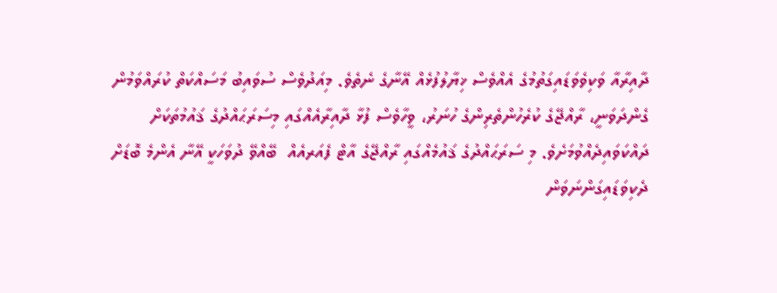ދާއިރާއާ ވަކިވެވަޑައިގަތުމުގެ އެއްވެސް ޚިޔާލުފުޅެއް އޭނާގެ ނެތެވެ. މިއަދުވެސް ސުވައިބު މަސައްކަތް ކުރައްވަމުން ގެންދަވަނީ، ރާއްޖޭގެ ކުރެހުންތެރިންގެ ހުނަރު، ވީހާވެސް ފުޅާ ދާއިރާއެއްގައި މިސަރަޙައްދުގެ ޤައުމުތަކަށް ދައްކަވައިދެއްވުމަށެވެ. މި ސަރަޙައްދުގެ ޤައުމެއްގައި ރާއްޖޭގެ އާޓް ފެއަރއެއް  ބޭއްވޭ ދުވަހަކީ އޭނާ އެންމެ ބޮޑަށް ދެކިވަޑައިގަންނަވަން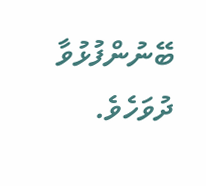ބޭނުންފުޅުވާ ދުވަހެވެ.